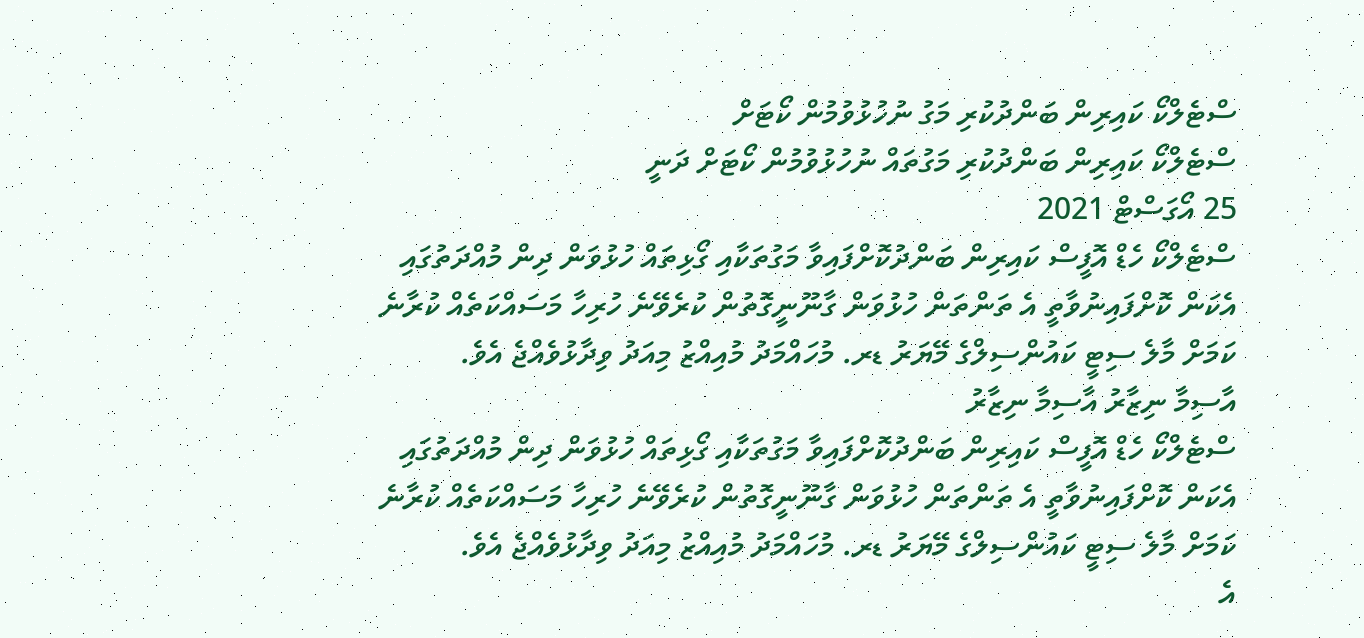ސްޓެލްކޯ ކައިރިން ބަންދުކުރި މަގު ނުހުޅުވުމުން ކޯޓަށް
ސްޓެލްކޯ ކައިރިން ބަންދުކުރި މަގުތައް ނުހުޅުވުމުން ކޯޓަށް ދަނީ
25 އޯގަސްޓް 2021
ސްޓެލްކޯ ހެޑް އޮފީސް ކައިރިން ބަންދުކޮށްފައިވާ މަގުތަކާއި ގޯޅިތައް ހުޅުވަން ދިން މުއްދަތުގައި އެކަން ކޮށްފައިނުވާތީ އެ ތަންތަން ހުޅުވަން ގާނޫނީގޮތުން ކުރެވޭނެ ހުރިހާ މަސައްކަތެއް ކުރާނެ ކަމަށް މާލެ ސިޓީ ކައުންސިލްގެ މޭޔަރު ޑރ. މުހައްމަދު މުއިއްޒު މިއަދު ވިދާޅުވެއްޖެ އެވެ.
އާސިމާ ނިޒާރު އާސިމާ ނިޒާރު
ސްޓެލްކޯ ހެޑް އޮފީސް ކައިރިން ބަންދުކޮށްފައިވާ މަގުތަކާއި ގޯޅިތައް ހުޅުވަން ދިން މުއްދަތުގައި އެކަން ކޮށްފައިނުވާތީ އެ ތަންތަން ހުޅުވަން ގާނޫނީގޮތުން ކުރެވޭނެ ހުރިހާ މަސައްކަތެއް ކުރާނެ ކަމަށް މާލެ ސިޓީ ކައުންސިލްގެ މޭޔަރު ޑރ. މުހައްމަދު މުއިއްޒު މިއަދު ވިދާޅުވެއްޖެ އެވެ.
އެ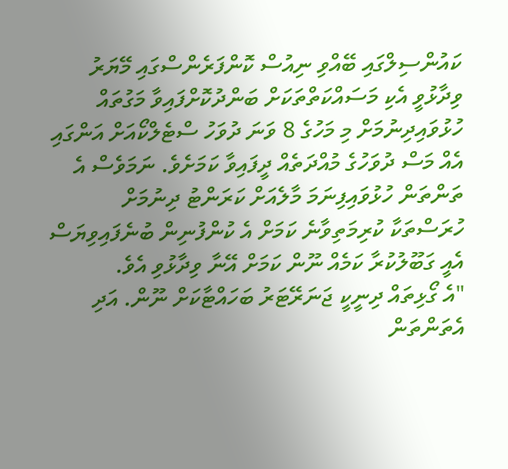ކައުންސިލްގައި ބޭއްވި ނިއުސް ކޮންފަރެންސްގައި މޭޔަރު ވިދާޅުވީ އެކި މަސައްކަތްތަކަށް ބަންދުކޮށްފައިވާ މަގުތައް ހުޅުވައިދިނުމަށް މި މަހުގެ 8 ވަނަ ދުވަހު ސްޓެލްކޯއަށް އަންގައި އެއް މަސް ދުވަހުގެ މުއްދަތެއް ދީފައިވާ ކަމަށެވެ. ނަމަވެސް އެ ތަންތަން ހުޅުވައިފިނަމަ މާލެއަށް ކަރަންޓު ދިނުމަށް ހުރަސްތަކާ ކުރިމަތިވާނެ ކަމަށް އެ ކުންފުނިން ބުނެފައިވިޔަސް އެއީ ގަބޫލުކުރާ ކަމެއް ނޫން ކަމަށް އޭނާ ވިދާޅުވި އެވެ.
"އެ ގޯޅިތައް ދިނީކީ ޖަނަރޭޓަރު ބަހައްޓާކަށް ނޫން. އަދި އެތަންތަން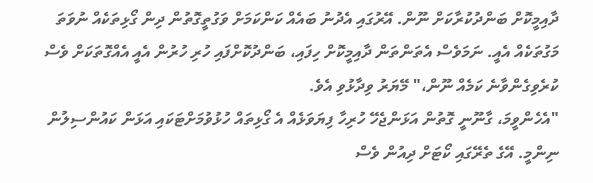ދާއިމީކޮށް ބަންދުކުރާކަށް ނޫން. އޭރުގައި އެދުނު ބައެއް ކަންކަމަށް ވަގުތީގޮތުން ދިން ގޯޅިތަކެއް ނުވަތަ މަގުތަކެއް އެއީ. ނަމަވެސް އެތަންތަން ދާއިމީކޮށް ހިފައި، ބަންދުކޮށްފައި ހުރި ހުރުން އެއީ އެއްގޮތަކަށް ވެސް ކުރެވިގެންވާނެ ކަމެއް ނޫން،" މޭޔަރު ވިދާޅުވި އެވެ.
"އެހެންވީމަ، ގާނޫނީ ގޮތުން އަޅަންޖެހޭ ހުރިހާ ފިޔަވަޅެއް އެ ގޯޅިތައް ހުޅުވުމަށްޓަކައި އަޅަން ކައުންސިލުން ނިންމީ. އޭގެ ތެރޭގައި ކޯޓަށް ދިއުން ވެސް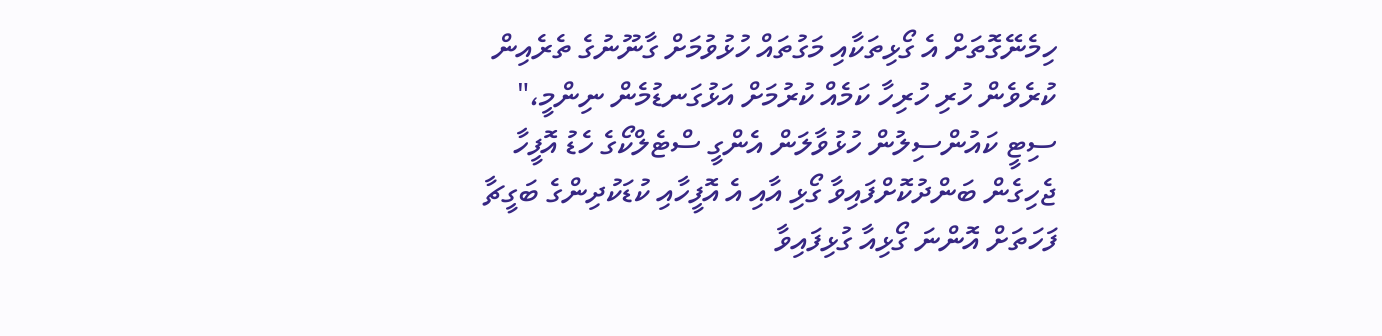ހިމެނޭގޮތަށް އެ ގޯޅިތަކާއި މަގުތައް ހުޅުވުމަށް ގާނޫނުގެ ތެރެއިން ކުރެވެން ހުރި ހުރިހާ ކަމެއް ކުރުމަށް އަޅުގަނޑުމެން ނިންމީ،"
ސިޓީ ކައުންސިލުން ހުޅުވާލަން އެންގީ ސްޓެލްކޯގެ ހެޑު އޮފީހާ ޖެހިގެން ބަންދުކޮށްފައިވާ ގޯޅި އާއި އެ އޮފީހާއި ކުޑަކުދިންގެ ބަގީޗާ ފަހަތަށް އޮންނަ ގޯޅިއާ ގުޅިފައިވާ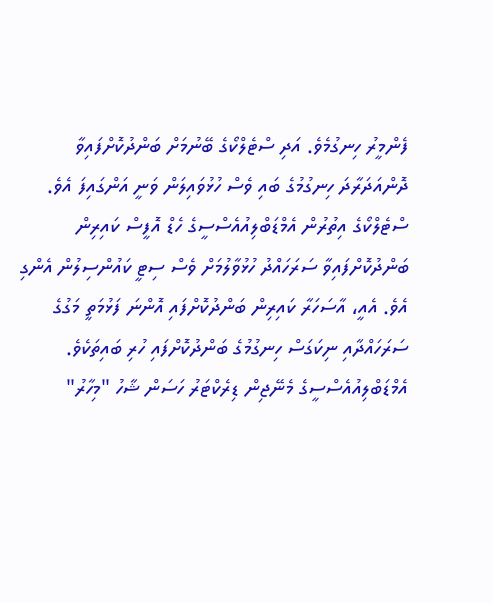ފެންމީރު ހިނގުމެވެ. އަދި ސްޓެލްކޯގެ ބޭނުމަށް ބަންދުކޮށްފައިވާ ދޮންއަދަރާދަ ހިނގުމުގެ ބައި ވެސް ހުޅުވައިލަން ވަނީ އަންގައިފަ އެވެ.
ސްޓެލްކޯގެ އިތުރުން އެމްޑަބްލިއުއެސްސީގެ ހެޑް އޮފީސް ކައިރިން ބަންދުކޮށްފައިވާ ސަރަހައްދު ހުޅުވާލުމަށް ވެސް ސިޓީ ކައުންސިލުން އެންގި އެވެ. އެއީ، އާސަހަރާ ކައިރިން ބަންދުކޮށްފައި އޮންނަ ފަޅުމަތީ މަގުގެ ސަރަހައްދާއި ނިކަގަސް ހިނގުމުގެ ބަންދުކޮށްފައި ހުރި ބައިތަކެވެ.
އެމްޑަބްލިއުއެސްސީގެ މެނޭޖިން ޑިރެކްޓަރު ހަސަން ޝާހު "މިހާރު"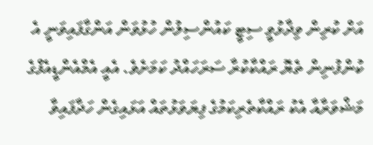އަށް ކުރިން ވިދާޅުވީ ސިޓީ ކައުންސިލުން ހުޅުވަން އަންގާފައިވަނީ އެ ކުންފުނިން ތެޔޮ ރައްކާކުރާ ސަރަހައްދު ކަމަށެވެ. އެއީ އެމްއެންޑީއެފްގެ މަޝްވަރާއާ އެކު ރައްކާތެރިކަމުގެ ފިޔަވަޅުތައް އަޅައިގެން ހަދާފައިވާ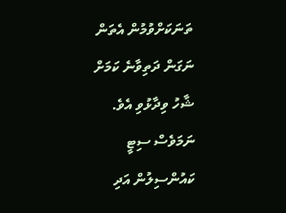ތަނަކަށްވުމުން އެތަން ނަގަން ދަތިވާނެ ކަމަށް ޝާހު ވިދާޅުވި އެވެ.
ނަމަވެސް ސިޓީ ކައުންސިލުން އަދި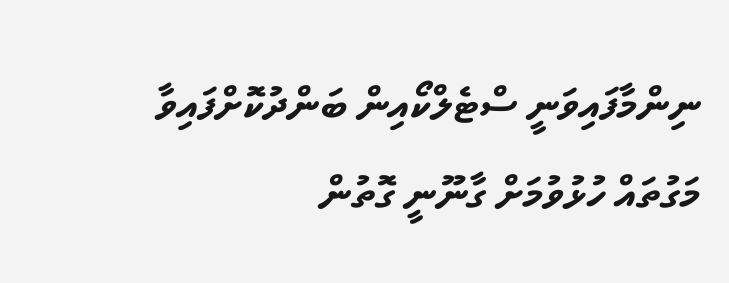ނިންމާފައިވަނީ ސްޓެލްކޯއިން ބަންދުކޮށްފައިވާ މަގުތައް ހުޅުވުމަށް ގާނޫނީ ގޮތުން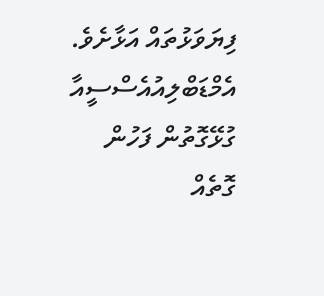ފިޔަވަޅުތައް އަޅާށެވެ. އެމްޑަބްލިއުއެސްސީއާ ގުޅޭގޮތުން ފަހުން ގޮތެއް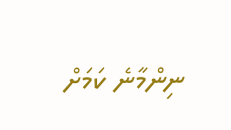ނިންމާނެ ކަމަށް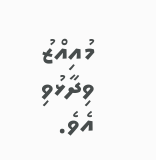މުއިއްޒު ވިދާޅުވި އެވެ.